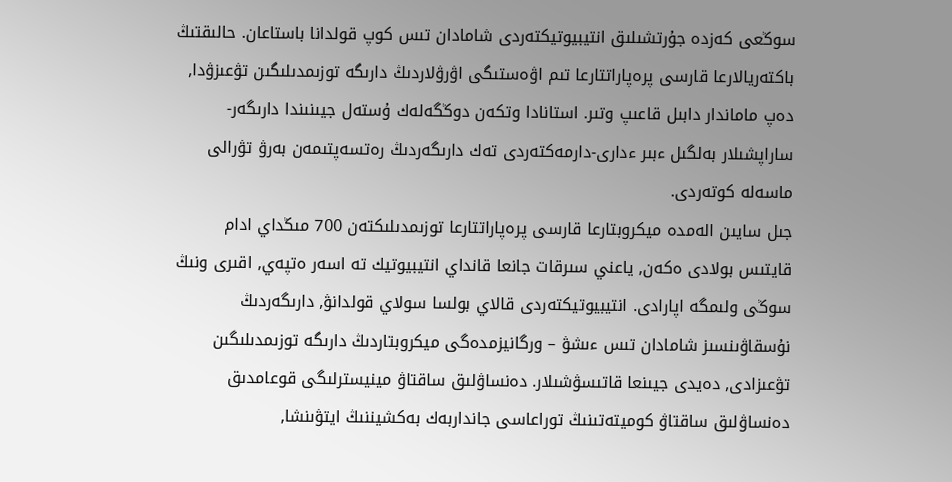سوڭعى كەزدە جۇرتشىلىق انتيبيوتيكتەردى شامادان تىس كوپ قولدانا باستاعان. حالىقتىڭ باكتەريالارعا قارسى پرەپاراتتارعا تىم اۋەستىگى اۋرۋلاردىڭ دارىگە توزىمدىلىگىن تۋعىزۋدا, دەپ ماماندار دابىل قاعىپ وتىر. استانادا وتكەن دوڭگەلەك ۇستەل جيىنىندا دارىگەر-ساراپشىلار بەلگىل ءبىر ءدارى-دارمەكتەردى تەك دارىگەردىڭ رەتسەپتىمەن بەرۋ تۋرالى ماسەلە كوتەردى.
جىل سايىن الەمدە ميكروبتارعا قارسى پرەپاراتتارعا توزىمدىلىكتەن 700 مىڭداي ادام قايتىس بولادى ەكەن, ياعني سىرقات جانعا قانداي انتيبيوتيك تە اسەر ەتپەي, اقىرى ونىڭ سوڭى ولىمگە اپارادى. انتيبيوتيكتەردى قالاي بولسا سولاي قولدانۋ, دارىگەردىڭ نۇسقاۋىنسىز شامادان تىس ءىشۋ – ورگانيزمدەگى ميكروبتاردىڭ دارىگە توزىمدىلىگىن تۋعىزادى, دەيدى جيىنعا قاتىسۋشىلار. دەنساۋلىق ساقتاۋ مينيسترلىگى قوعامدىق دەنساۋلىق ساقتاۋ كوميتەتىنىڭ توراعاسى جانداربەك بەكشيننىڭ ايتۋىنشا,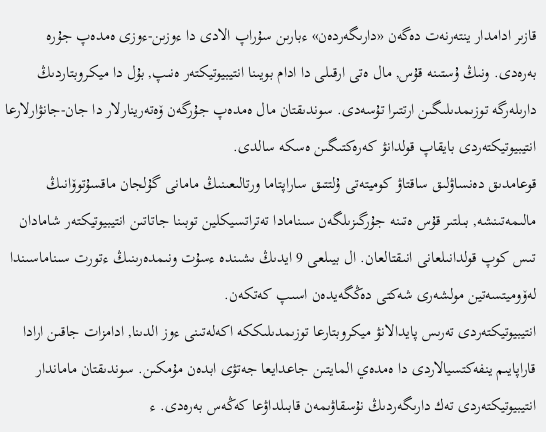قازىر ادامدار ينتەرنەت دەگەن «دارىگەردەن» ءبارىن سۇراپ الادى دا ءوزىن-ءوزى ەمدەپ جۇرە بەرەدى. ونىڭ ۇستىنە قۇس, مال ەتى ارقىلى دا ادام بويىنا انتيبيوتيكتەر ەنىپ, بۇل دا ميكروبتاردىڭ دارىلەرگە توزىمدىلىگىن ارتتىرا تۇسەدى. سوندىقتان مال ەمدەپ جۇرگەن ۆەتەرينارلار دا جان-جانۋارلارعا انتيبيوتيكتەردى بايقاپ قولدانۋ كەرەكتىگىن ەسكە سالدى.
قوعامدىق دەنساۋلىق ساقتاۋ كوميتەتى ۇلتتىق ساراپتاما ورتالىعىنىڭ مامانى گۇلجان ماقسۇتوۆانىڭ مالىمەتىنشە, بىلتىر قۇس ەتىنە جۇرگىزىلگەن سىنامادا تەتراتسيكلين توبىنا جاتاتىن انتيبيوتيكتەر شامادان تىس كوپ قولدانىلعانى انىقتالعان. ال بيىلعى 9 ايدىڭ ىشىندە ءسۇت ونىمدەرىنىڭ ءتورت سىناماسىندا لەۆوميتسەتين مولشەرى شەكتى دەڭگەيدەن اسىپ كەتكەن.
انتيبيوتيكتەردى تەرىس پايدالانۋ ميكروبتارعا توزىمدىلىككە اكەلەتىنى ءوز الدىنا, ادامزات جاقىن ارادا قاراپايىم ينفەكتسيالاردى دا ەمدەي المايتىن جاعدايعا جەتۋى ابدەن مۇمكىن. سوندىقتان ماماندار انتيبيوتيكتەردى تەك دارىگەردىڭ نۇسقاۋىمەن قابىلداۋعا كەڭەس بەرەدى. ء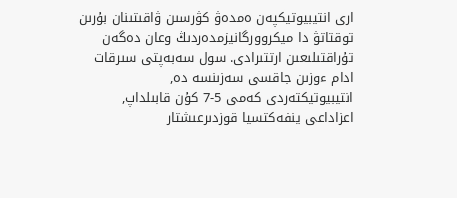ارى انتيبيوتيكپەن ەمدەۋ كۋرسىن ۋاقىتىنان بۇرىن توقتاتۋ دا ميكروورگانيزمدەردىڭ وعان دەگەن تۇراقتىلىعىن ارتتىرادى. سول سەبەپتى سىرقات ادام ءوزىن جاقسى سەزىنسە دە, انتيبيوتيكتەردى كەمى 5-7 كۇن قابىلداپ, اعزاداعى ينفەكتسيا قوزدىرعىشتار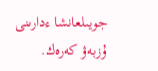جويىلعانشا ءدارىنى ۇزبەۋ كەرەك.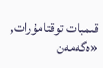قىمبات توقتامۇرات,
«ەگەمەن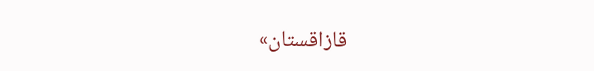قازاقستان»